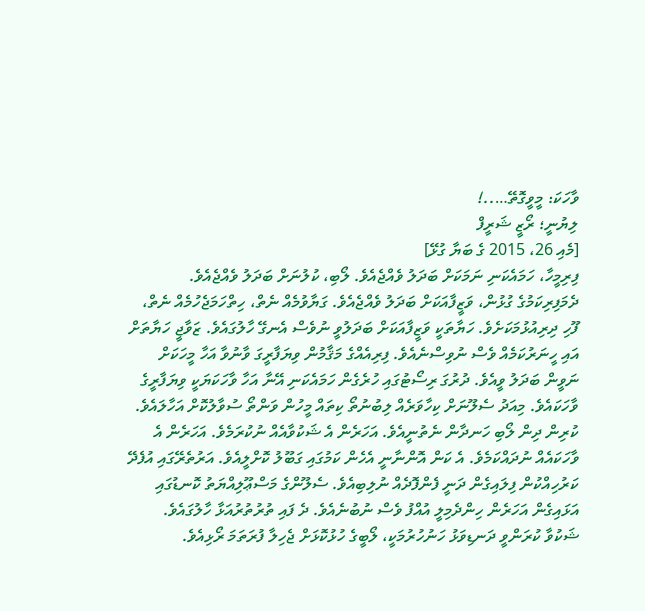ވާހަކަ: މީވީގޮތޭ…..!
ލިޔުނީ؛ ރޯޒީ ޝަރީފް
[މެއި 26، 2015 ގެ ބަޔާ ގުޅޭ]
ފިރިމީހާ، ހަމައެކަނި ނަމަކަށް ބަދަލު ވެއްޖެއެވެ. ލޯބި، ކުލުނަށް ބަދަލު ވެއްޖެއެވެ. ދެމަފިރިކަމުގެ ގުޅުން، ވަޒީފާއަކަށް ބަދަލު ވެއްޖެއެވެ. ގަޔާވުމެއް ނެތް، ހިތްހަމަޖެހުމެއް ނެތް، ފޫހި ދިރިއުޅުމަކަށެވެ. ހަޔާތަކީ ވަޒީފާއަކަށް ބަދަލުވީ ނުވެސް އެނގޭ ހާލުގައެވެ. ޒަވާޖީ ހަޔާތަށް އައި ހީނަރުކަމެއް ވެސް ނުވިސްނެއެވެ. ފިރިއެއްގެ މަޤާމުން ވިޔަފާރީގަ ވާނުވާ އަހާ މީހަކަށް ނަވީން ބަދަލު ވީއެވެ. ދުރުގަ ރިސޯޓުގައި ހުރެގެން ހަމައެކަނި އޭނާ އަހާ ވާހަކަޔަކީ ވިޔަފާރީގެ ވާހަކައެވެ. މިއަދު ސެލޫނަށް ކިހާވަރެއް ލިބުނުތޯ ކިތައް މީހުން ވަންތޯ ސުވާލުކޮށް އަހާލައެވެ. ކުރިން ދިން ލޯބި ހަނދާން ނެތުނީއެވެ. އަހަރެން އެ ޝަކުވާއެއް ނުކުރަމެވެ. އަހަރެން އެ ވާހަކައެއް ނުދައްކަމެވެ. އެ ކަން އޮންނާނީ އެހެން ކަމުގައި ގަބޫލު ކޮށްލީއެވެ. އަރުތެރޭގައި އުފެދޭ ކަރުހިއްކުން ފިލައިގެން ދަނީ ފެންފޮދެއް ނުލިބިއެވެ. ސެލޫންގެ މަސްޢޫލިއްޔަތު ކޮނޑުގައި އަޅައިގެން އަހަރެން ހިންދެމިލީ އުއްފު ވެސް ނުބުނެއެވެ. ދެ ފައި ތުރުތުރުއަޅާ ހާލުގައެވެ. ޝަކުވާ ކުރަންވީ ދަނޑިވަޅު ހަނުހުރުމަކީ، ލޯބީގެ ހުޅުކޮޅަށް ޖެހިލާ ފުރަތަމަ ރޯޅިއެވެ.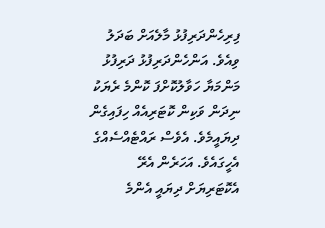ފިރިހެންދަރިފުޅު މާލެއަށް ބަދަލު ވިއެވެ. އަންހެންދަރިފުޅު ދަރިފުޅު މަންމަޔާ ހަވާލުކޮށްފަ ކޮންމެ ރެޔަކު ނިދަން ވަކިން ކޮޓަރިއެއް ހިފައިގެން ދިޔައީމެވެ. އެވެސް ރައްޓެއްސެއްގެ އެހީގައެވެ. އަހަރެން އެރޭ އެކޮޓަރިޔަށް ދިޔައީ އެންމެ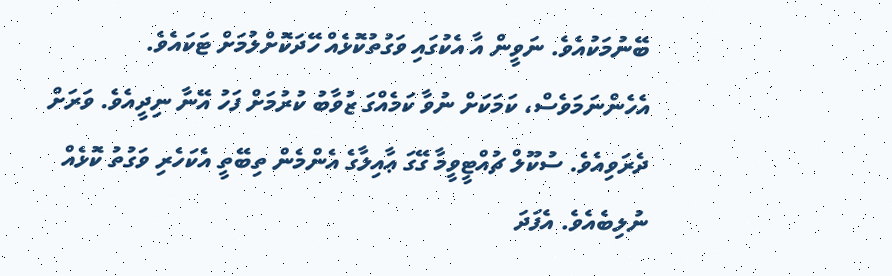ބޭނުމަކުއެވެ. ނަވީން އާ އެކުގައި ވަގުތުކޮޅެއް ހޭދަކޮށްލުމަށް ޓަކައެވެ. އެހެންނަމަވެސް، ކަމަކަށް ނުވާ ކަމެއްގަ ޒުވާބު ކުރުމަށް ފަހު އޭނާ ނިދީއެވެ. ވަރަށް ދެރަވިއެވެ. ސުކޫލް ޗުއްޓީވީމާ ގޭގަ ޢާއިލާގެ އެންމެން ތިބޭތީ އެކަހެރި ވަގުތު ކޮޅެއް ނުލިބެއެވެ. އެފަދަ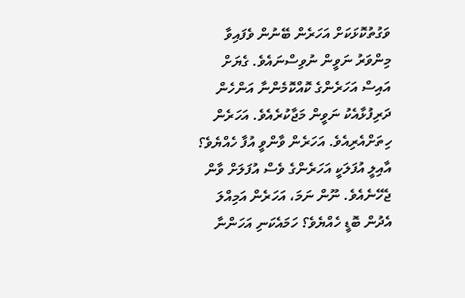ވަގުތުކޮޅަކަށް އަހަރެން ބޭނުން ވެފައިވާ މިންވަރު ނަވީން ނުވިސްނައެވެ. ގެޔަށް އައިސް އަހަރެންގެ ކޮއްކޮމެންނާ އަންހެން ދަރިފުޅާއެކު ނަވީން މަޖާކުރެއެވެ. އަހަރެން ހިތަށްއެރިއެވެ. އަހަރެން ވާންވީ އުފާ ހެއްޔެވެ؟ އާއިލީ އުފަލަކީ އަހަރެންގެ ވެސް އުފަލަށް ވާން ޖެހޭނެއެވެ. ނޫން ނަމަ، އަހަރެން އަމިއްލަ އެދުން ބޮޑީ ހެއްޔެވެ؟ ހަމައެކަނި އަހަންނާ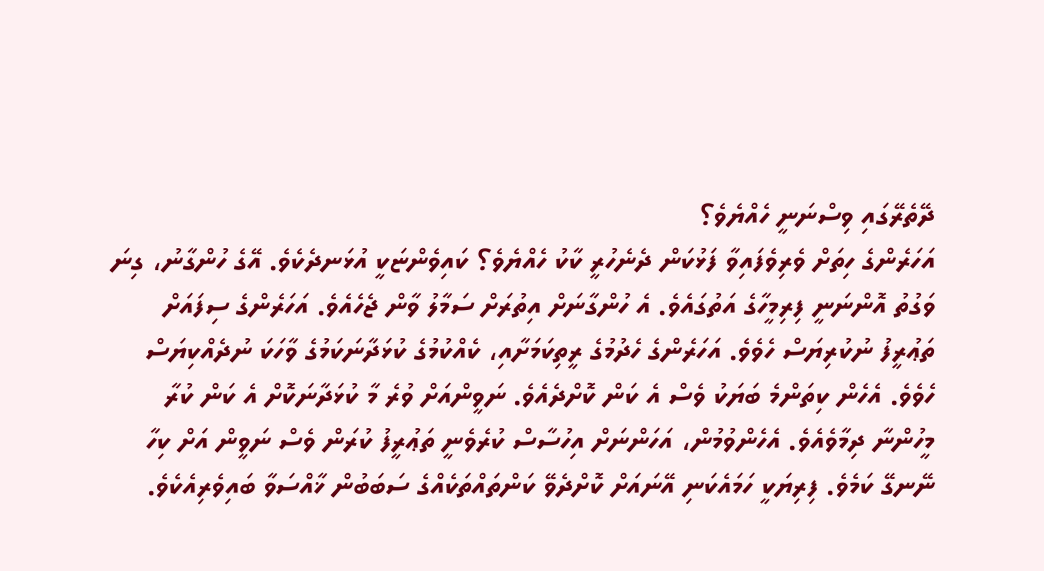ދޭތެރޭގައި ވިސްނަނީ ހެއްޔެވެ؟
އަހަރެންގެ ހިތަށް ވެރިވެފައިވާ ފަޅުކަން ދެނެހުރީ ކާކު ހެއްޔެވެ؟ ކައިވެންޏަކީ އުޅަނދެކެވެ. އޭގެ ހުންގާނު، ގިނަ ވަގުތު އޮންނަނީ ފިރިމީހާގެ އަތުގައެވެ. އެ ހުންގާނަށް އިތުރަށް ސަމާލު ވާން ޖެހެއެވެ. އަހަރެންގެ ސިފައަށް ތަޢުރީފު ނުކުރިޔަސް ހެވެވެ. އަހަރެންގެ ހެދުމުގެ ރީތިކަމަށާއި، ކެއްކުމުގެ ކުޅަދާނަކަމުގެ ވާހަކަ ނުދެއްކިޔަސް ހެވެވެ. އެހެން ކިތަންމެ ބަޔަކު ވެސް އެ ކަން ކޮށްދެއެވެ. ނަވީންއަށް ވުރެ މާ ކުޅަދާނަކޮށް އެ ކަން ކުރާ މީހުންނާ ދިމާވެއެވެ. އެހެންވުމުން، އަހަންނަށް އިހުސާސް ކުރެވެނީ ތަޢުރީފު ކުރަން ވެސް ނަވީން އަށް ކިހާ ނޭނގޭ ކަމެވެ. ފިރިޔަކީ ހަމައެކަނި އޭނައަށް ކޮށްދެވޭ ކަންތައްތަކެއްގެ ސަބަބުން ޚާއްސަވާ ބައިވެރިއެކެވެ.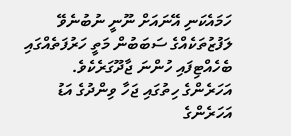ހަމައެކަނި އޭނައަށް ނޫނީ ނުބުނެވޭ ލަފުޒުތަކެއްގެ ސަބަބުން މަތީ ހަރުފަތެއްގައި ބެހެއްޓިފައި ހުންނަ ޖާދޫގަރެކެވެ. އަހަރެންގެ ހިތުގައި ޖަހާ ވިންދުގެ އަޑު އަހަރެންގެ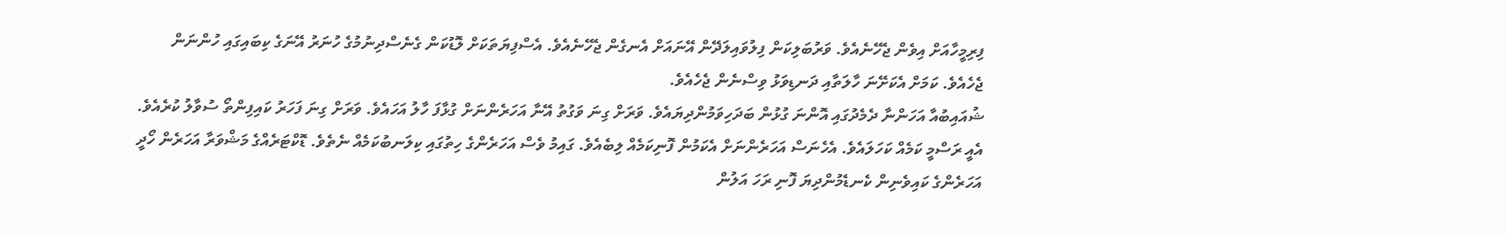ފިރިމީހާއަށް އިވެން ޖެހޭނެއެވެ. ވަރުބަލިކަން ފިލުވައިލަދޭން އޭނައަށް އެނގެން ޖެހޭނެއެވެ. އެސްފިޔަތަކަށް ލޮޑުކަން ގެނެސްދިނުމުގެ ހުނަރު އޭނަގެ ކިބައިގައި ހުންނަން ޖެހެއެވެ. ކަމަށް އެކަށޭނަ ހާލަތާއި ދަނޑިވަޅު ވިސްނެން ޖެހެއެވެ.
ޝުއައިބުއާ އަހަންނާ ދެމެދުގައި އޮންނަ ގުޅުން ބަދަހިވަމުންދިޔައެވެ. ވަރަށް ގިނަ ވަގުތު އޭނާ އަހަރެންނަށް ގުޅާފަ ހާލު އަހައެވެ. ވަރަށް ގިނަ ފަހަރު ކައިފިންތޯ ސުވާލު ކުރެއެވެ. އެއީ ރަސްމީ ކަމެއް ކަހަލައެވެ. އެހެނަސް އަހަރެންނަށް އެކަމުން ފޮނިކަމެއް ލިބެއެވެ. ގައިމު ވެސް އަހަރެންގެ ހިތުގައި ކިލަނބުކަމެއް ނެތެވެ. ޑޮކްޓަރެއްގެ މަޝްވަރާ އަހަރެން ހޯދީ އަހަރެންގެ ކައިވެނިން ކެނޑެމުންދިޔަ ފޮނި ރަހަ އަލުން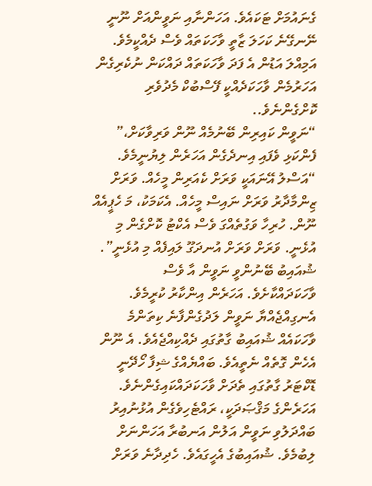ގެނައުމަށް ޓަކައެވެ. އަހަންނާއި ނަވީންއަށް ނޫނީ ނޭނގޭނެ ކަހަލަ ޒާތީ ވާހަކަތައް ވެސް ދެއްކީމެވެ. އަމިއްލަ އަޑުން އެ ފަދަ ވާހަކަތައް ދައްކަން ނުކެރިގެން އަހަރުމެން ވާހަކަދެއްކީ ފޭސްބުކް މެދުވެރި ކޮށްގެންނެވެ..
“ނަވީން ކައިރިން ބޭނުމެއް ނޫން ވަރިވާކަށް،” ފެންކަޅި ވެފައި އިނދެގެން އަހަރެން ލިޔުނީމެވެ. “އަސްލު އޭނައަކީ ވަރަށް ކެއަރިން މީހެއް. ވަރަށް ޒިންމާދާރު ވަރަށް ނައިސް މީހެއް. އެކަމަކު، މަ ހެޕީއެއް ނޫން. ހުރިހާ ވަގުތެއްގަ ވެސް އެކްޓު ކޮށްގެން މި އުޅެނީ. ވަރަށް ވަރަށް އުނދަގޫ ލައިފެއް މި އުޅެނީ”.
ޝުއައިބު ބޭނުންވީ ނަވީން އާ ވެސް ވާހަކަދައްކާށެވެ. އަހަރެން އިންކާރު ކުރީމެވެ. އެނގިއްޖެއްޔާ ނަވީން ލަދުގެންފާނެ ކިތަންމެ ވާހަކައެއް ޝުއައިބު ގާތުގައި ދެއްކިއްޖެއެވެ. އެ ނޫން އެހެން ގޮތެއް ނެތީއެވެ. ބައްޔެއްގެ ޝިފާ ހޯދޭނީ ޑޮކްޓަރު ގާތުގައި ތެދަށް ވާހަކަދައްކައިގެންނެވެ. އަހަރެންގެ މަޤްޞަދަކީ، ރައްޓެހިވެގެން އުޅުނުއިރު ބައްދަލުވި ނަވީން އަލުން އަނބުރާ އަހަންނަށް ލިބުމެވެ. ޝުއައިބުގެ އެހީގައެވެ. ހެދިދާނެ ވަރަށް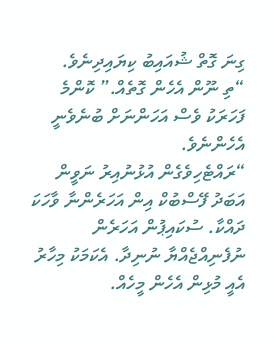ގިނަ ގޮތް ޝުއައިބު ކިޔައިދިނެވެ.
“ތި ނޫން އެހެން ގޮތެއް.” ކޮންމެ ފަހަރަކު ވެސް އަހަންނަށް ބުނެވެނީ އެހެންނެވެ.
“ރައްޓެހިވެގެން އުޅުނުއިރު ނަވީން އަބަދު ފޭސްބުކް އިން އަހަރެންނާ ވާހަކަ ދައްކާ. ސުކައިޕުން އަހަރެން ނުފެނިއްޖެއްޔާ ނުނިދާ. އެކަމަކު މިހާރު އެއީ މުޅިން އެހެން މީހެއް.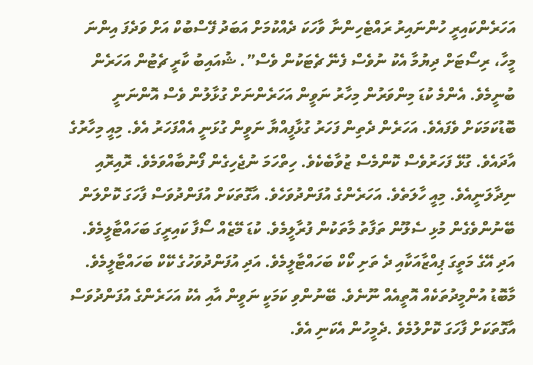އަހަރެންކައިރީ ހުންނައިރު ރައްޓެހިންނާ ވާހަކަ ދެއްކުމަށް އަބަދު ފޭސްބުކް އަށް ވަދެފަ އިންނަ މީހާ، ރިސޯޓަށް ދިޔުމާ އެކު ނުވެސް ފެނޭ ޗެޓަކުން ވެސް”. ޝުއައިބު ކާރީ ޗެޓުން އަހަރެން ބުނީމެވެ. އެންމެ ކުޑަ މިންވަރުން މިހާރު ނަވީން އަހަރެންނަށް ގުޅާލުން ވެސް އޮންނަނީ ބޮޑުކަމަކަށް ވެފައެވެ. އަހަރެން ދެތިން ފަހަރު ގުޅާފީއްޔާ ނަވީން ގުޅަނީ އެއްފަހަރު އެވެ. މިއީ މިހާރުގެ އާދައެވެ. ގުޅޭ ފަހަރުވެސް ކޮންމެސް ޒުވާބެކެވެ. ހިތްހަމަ ނުޖެހިގެން ފޯނުބާއްވަމެވެ. ރޮއިރޮއި ނިދާލަނީއެވެ. މިއީ ހާލަތެވެ. އަހަރެންގެ އުފަންދުވަހެވެ. އާގޮތަކަށް އުފަންދުވަސް ފާހަގަ ކޮށްލަން ބޭނުންވެގެން މުޅި ސެލޫން ތަފާތު މާތަކުން ފުރާލީމެވެ. ކުޑަ މޭޒެއް ސޯފާ ކައިރީގަ ބަހައްޓާލީމެވެ. އަދި އޭގެ މަތީގަ ޕިއްޒާއަކާއި ދެ ތަށި ކޯކް ބަހައްޓާލީމެވެ. އަދި އުފަންދުވަހުގެ ކޭކް ބަހައްޓާލީމެވެ. މާބޮޑު އުންމީދުތަކެއް އޮތީއެއް ނޫނެވެ. ބޭނުންވި ކަމަކީ ނަވީން އާއި އެކު އަހަރެންގެ އުފަންދުވަސް އާގޮތަކަށް ފާހަގަ ކޮށްލުމެވެ .ދެމީހުން އެކަނި އެވެ.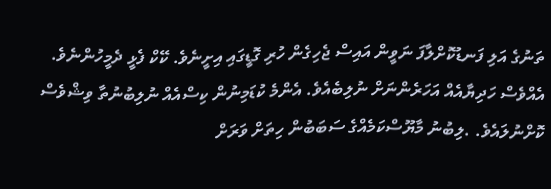ތަނުގެ އަލި ފަނޑުކޮށްލާފަ ނަވީން އައިސް ޖެހިގެން ހުރި ގޮޑީގައި އިށީނެވެ. ކޭކް ފެޅީ ދެމީހުންނެވެ. އެއްވެސް ހަދިޔާއެއް އަހަރެންނަށް ނުލިބެއެވެ. އެންމެ ކުޑަމިނުން ކިސްއެއް ނުލިބުނުތާ ވިޝްވެސް ކޮށްނުލައެވެ. .ލިބުނު މާޔޫސްކަމެއްގެ ސަބަބުން ހިތަށް ވަރަށް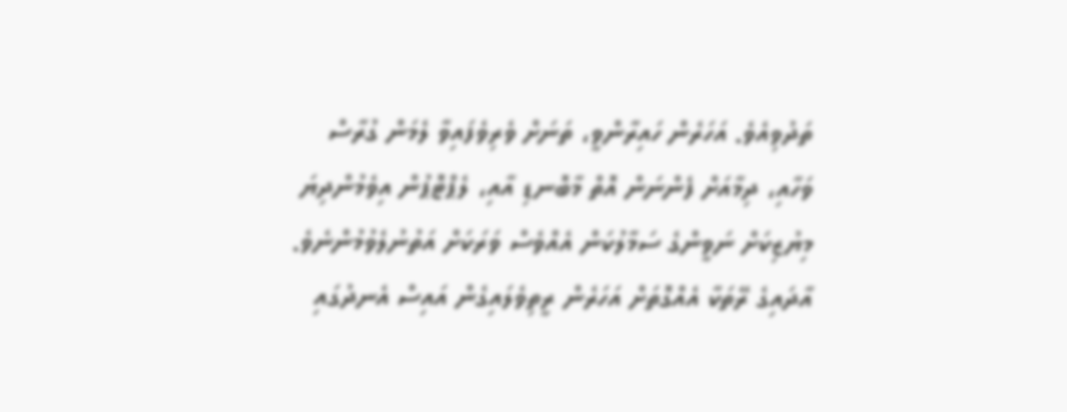ތަދުވިއެވެ. އަހަރެން ހައިރާންވީ، ތަނަށް ވެރިވެފައިވާ ލެމަން ގުރާސް ވަހާއި، ދިމާއަށް ފެންނަން އޮތް މާބޮނޑި އާއި، ލެޕްޓޮޕުން އިވެމުންދިޔަ މިޔުޒިކަށް ނަވީންގެ ސަމާލުކަން އެއްވެސް ވަރަކަށް އަތުނުލެވުމުންނެވެ.
އާދައިގެ ރޭތަކާ އެއްގޮތަށް އަހަރެން ރީތިވެލައިގެން އައިސް އެނދުގައި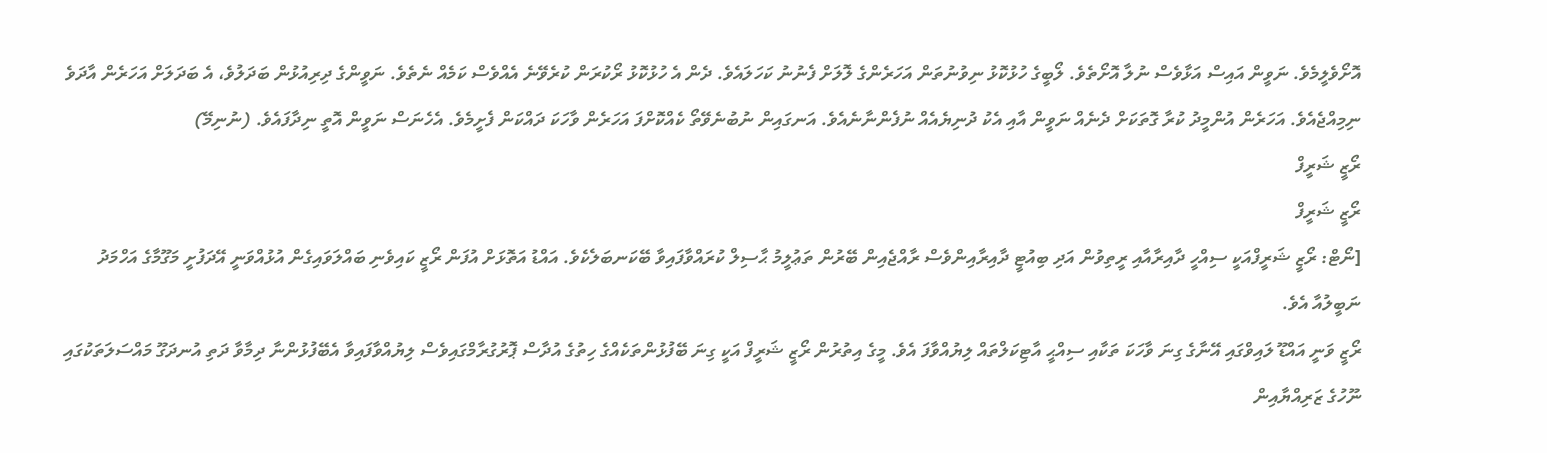އޮށޯވެލީމެވެ. ނަވީން އައިސް އަޅާވެސް ނުލާ އޮށޯތެވެ. ލޯބީގެ ހުޅުކޮޅު ނިވުނުތަން އަހަރެންގެ ލޮލަށް ފެނުނު ކަހަލައެވެ. ދެން އެ ހުޅުކޮޅު ރޯކުރަން ކުރެވޭނެ އެއްވެސް ކަމެއް ނެތެވެ. ނަވީންގެ ދިރިއުޅުން ބަދަލުވެ، އެ ބަދަލަށް އަހަރެން އާދަވެ ނިމިއްޖެއެވެ. އަހަރެން އުންމީދު ކުރާ ގޮތަކަށް ދެނެއް ނަވީން އާއި އެކު ދުނިޔެއެއް ނުފެންނާނެއެވެ. އަނގައިން ނުބުނެވޭތޯ ކެއްކޮށްފަ އަހަރެން ވާހަކަ ދައްކަން ފެށީމެވެ. އެހެނަސް ނަވީން އޮތީ ނިދާފައެވެ. (ނުނިމޭ)
ރޯޒީ ޝަރީފް
ރޯޒީ ޝަރީފް
[ނޯޓް: ރޯޒީ ޝަރީފްއަކީ ސިއްހީ ދާއިރާއާއި ރީތިވުން އަދި ބިއުޓީ ދާއިރާއިންވެސް ރާއްޖެއިން ބޭރުން ތަޢުލީމު ޙާސިލް ކުރައްވާފައިވާ ބޭކަނބަލެކެވެ. އައްޑު އަތޮޅަށް އުފަން ރޯޒީ ކައިވެނި ބައްލަވައިގެން އުޅުއްވަނީ އޭދަފުށީ މަގޫމާގެ އަހްމަދު ނަބީލުއާ އެވެ.
ރޯޒީ ވަނީ އައްޑޫ ލައިވްގައި އޭނާގެ ގިނަ ވާހަކަ ތަކާއި ސިއްޙީ އާޓިކަލްތައް ލިޔުއްވާފަ އެވެ. މީގެ އިތުރުން ރޯޒީ ޝަރީފް އަކީ ގިނަ ބޭފުޅުންތަކެއްގެ ހިތުގެ އުދާސް ޕޮރުގުރާމްގައިވެސް ލިޔުއްވާފައިވާ އެބޭފުޅުންނާ ދިމާވާ ދަތި އުނދަގޫ މައްސަލަތަކުގައި ނޫހުގެ ޒަރިއްޔާއިން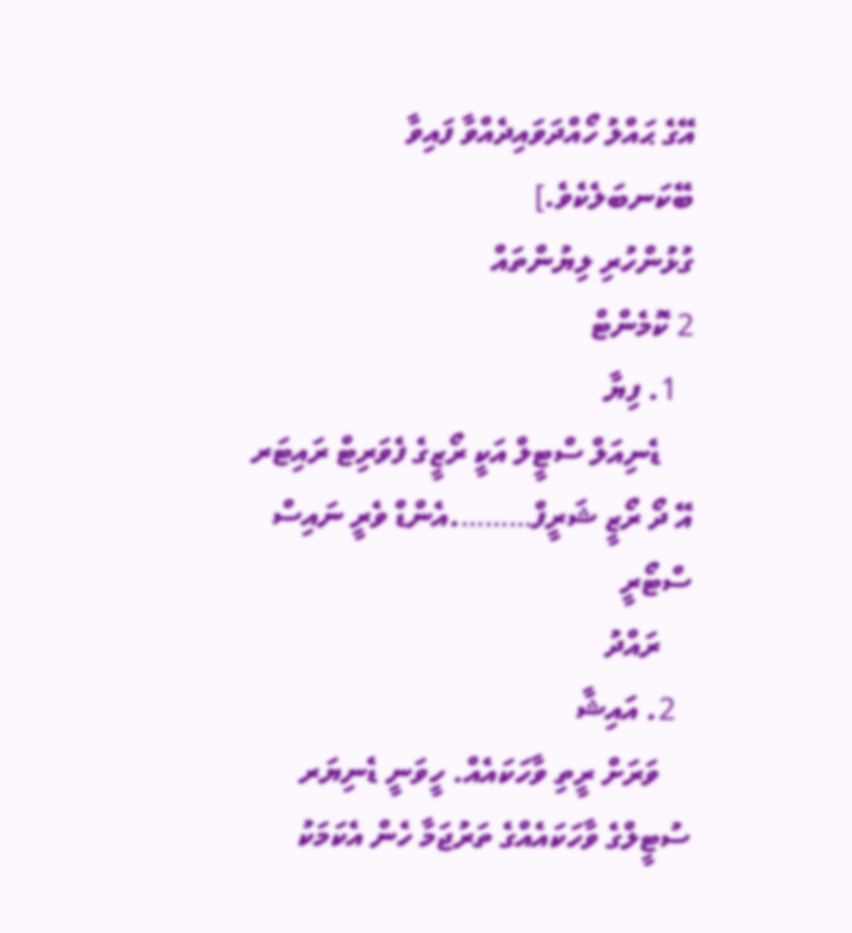އޭގެ ޙައްލު ހޯއްދަވައިދެއްވާ ފައިވާ ބޭކަނބަލެކެވެ.]
ގުޅުންހުރި ލިޔުންތައް
2 ކޮމެންޓް
  1. ފިޔާ
    ޑެނިއަލް ސްޓީލް އަކީ ރޯޒީގެ ފެވަރިޓް ރައިޓަރ އޭ ދޯ ރޯޒީ ޝަރީފް……….އެންޑް ވެރީ ނައިސް ސްޓޯރީ
    ރައްދު
  2. އައިޝާ
    ވަރަށް ރީތި ވާހަކައެއް. ހީވަނީ ޑެނިޔަރ ސުޓީލްގެ ވާހަކައެއްގެ ތަރުޖަމާ ހެން އެކަމަކު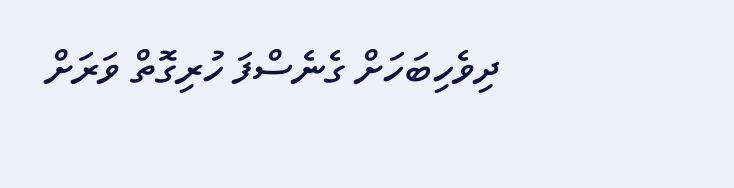ދިވެހިބަހަށް ގެނެސްފަ ހުރިގޮތް ވަރަށް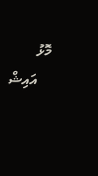މޮޅު
    އައިޝް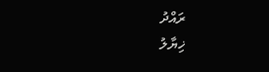ރައްދު
ޚިޔާލު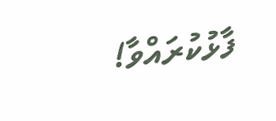ފާޅުކުރައްވާ!